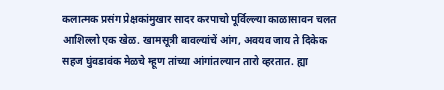कलात्मक प्रसंग प्रेक्षकांमुखार सादर करपाचो पूर्विल्ल्या काळासावन चलत आशिल्लो एक खेळ. खामसूत्री बावल्यांचें आंग, अवयव जाय ते दिकेक सहज घुंवडावंक मेळचे म्हूण तांच्या आंगांतल्यान तारो व्हरतात. ह्या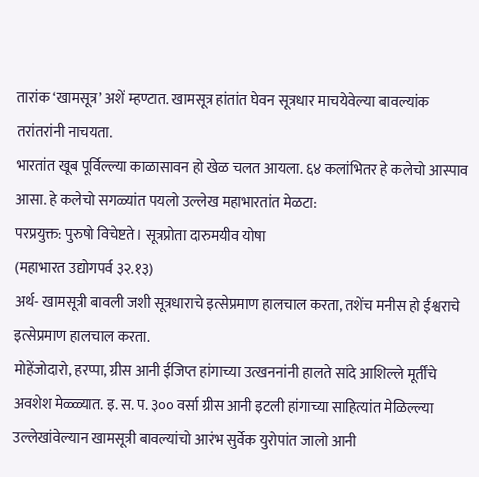तारांक ‘खामसूत्र’ अशें म्हण्टात. खामसूत्र हांतांत घेवन सूत्रधार माचयेवेल्या बावल्यांक तरांतरांनी नाचयता.
भारतांत खूब पूर्विल्ल्या काळासावन हो खेळ चलत आयला. ६४ कलांभितर हे कलेचो आस्पाव आसा. हे कलेचो सगळ्यांत पयलो उल्लेख महाभारतांत मेळटा:
परप्रयुक्त: पुरुषो विचेष्टते। सूत्रप्रोता दारुमयीव योषा
(महाभारत उद्योगपर्व ३२.१३)
अर्थ- खामसूत्री बावली जशी सूत्रधाराचे इत्सेप्रमाण हालचाल करता, तशेंच मनीस हो ईश्वराचे इत्सेप्रमाण हालचाल करता.
मोहेंजोदारो, हरप्पा, ग्रीस आनी ईजिप्त हांगाच्या उत्खननांनी हालते सांदे आशिल्ले मूर्तींचे अवशेश मेळ्ळ्यात. इ. स. प. ३०० वर्सा ग्रीस आनी इटली हांगाच्या साहित्यांत मेळिल्ल्या उल्लेखांवेल्यान खामसूत्री बावल्यांचो आरंभ सुर्वेक युरोपांत जालो आनी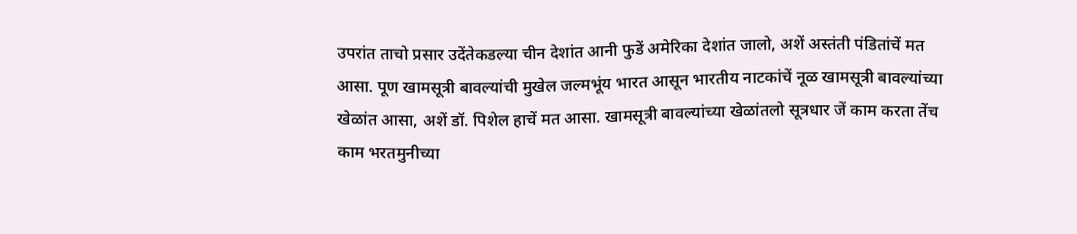उपरांत ताचो प्रसार उदेंतेकडल्या चीन देशांत आनी फुडें अमेरिका देशांत जालो, अशें अस्तंती पंडितांचें मत आसा. पूण खामसूत्री बावल्यांची मुखेल जल्मभूंय भारत आसून भारतीय नाटकांचें नूळ खामसूत्री बावल्यांच्या खेळांत आसा, अशें डॉ. पिशेल हाचें मत आसा. खामसूत्री बावल्यांच्या खेळांतलो सूत्रधार जें काम करता तेंच काम भरतमुनीच्या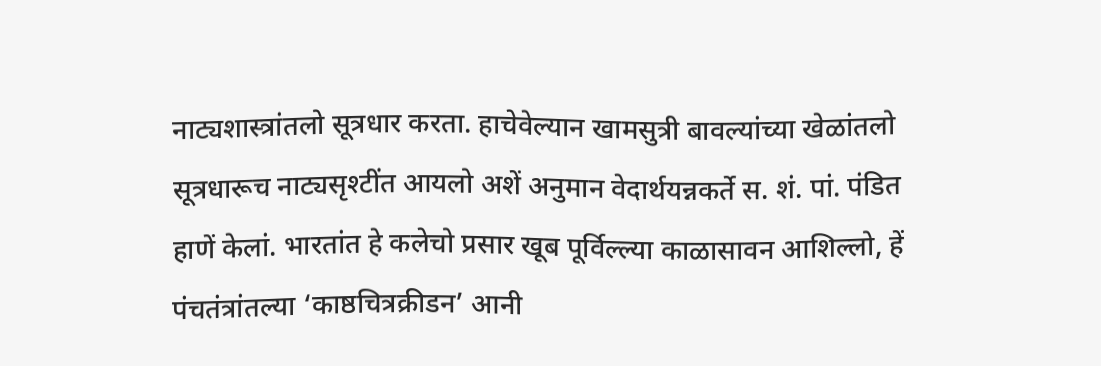नाट्यशास्त्रांतलो सूत्रधार करता. हाचेवेल्यान खामसुत्री बावल्यांच्या खेळांतलो सूत्रधारूच नाट्यसृश्टींत आयलो अशें अनुमान वेदार्थयन्नकर्ते स. शं. पां. पंडित हाणें केलां. भारतांत हे कलेचो प्रसार खूब पूर्विल्ल्या काळासावन आशिल्लो, हें पंचतंत्रांतल्या ‘काष्ठचित्रक्रीडन’ आनी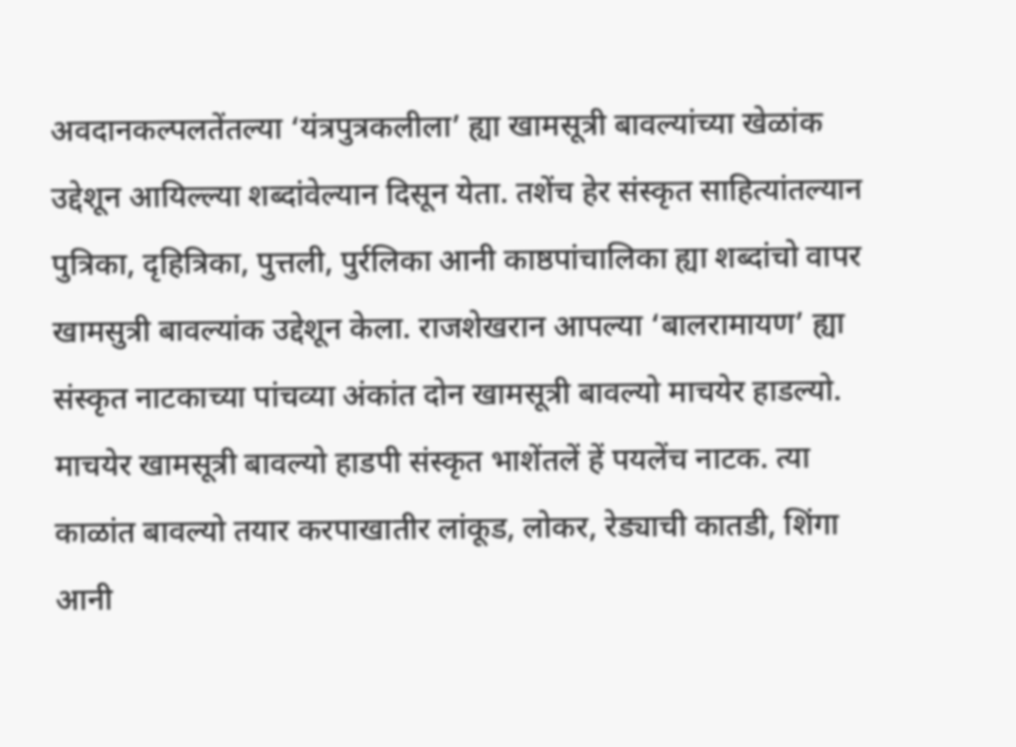अवदानकल्पलतेंतल्या ‘यंत्रपुत्रकलीला’ ह्या खामसूत्री बावल्यांच्या खेळांक उद्देशून आयिल्ल्या शब्दांवेल्यान दिसून येता. तशेंच हेर संस्कृत साहित्यांतल्यान पुत्रिका, दृहित्रिका, पुत्तली, पुर्रलिका आनी काष्ठपांचालिका ह्या शब्दांचो वापर खामसुत्री बावल्यांक उद्देशून केला. राजशेखरान आपल्या ‘बालरामायण’ ह्या संस्कृत नाटकाच्या पांचव्या अंकांत दोन खामसूत्री बावल्यो माचयेर हाडल्यो. माचयेर खामसूत्री बावल्यो हाडपी संस्कृत भाशेंतलें हें पयलेंच नाटक. त्या काळांत बावल्यो तयार करपाखातीर लांकूड, लोकर, रेड्याची कातडी, शिंगा आनी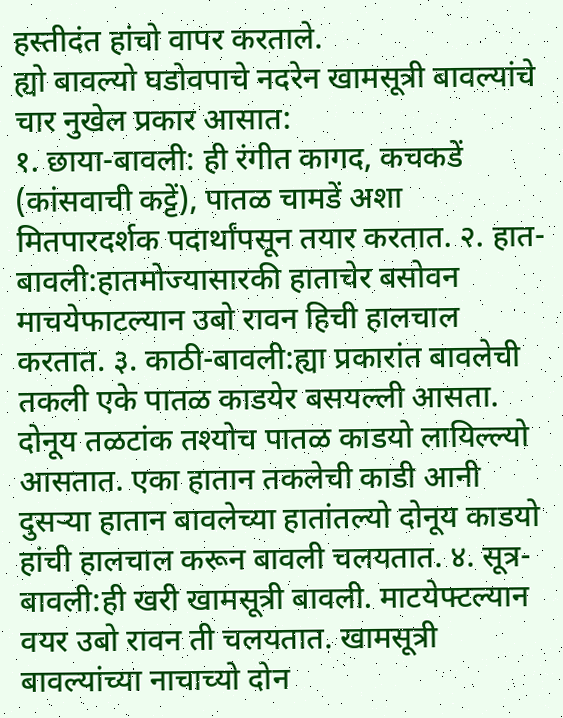हस्तीदंत हांचो वापर करताले.
ह्यो बावल्यो घडोवपाचे नदरेन खामसूत्री बावल्यांचे चार नुखेल प्रकार आसात:
१. छाया-बावली: ही रंगीत कागद, कचकडें (कांसवाची कट्टें), पातळ चामडें अशा मितपारदर्शक पदार्थांपसून तयार करतात. २. हात-बावली:हातमोज्यासारकी हाताचेर बसोवन माचयेफाटल्यान उबो रावन हिची हालचाल करतात. ३. काठी-बावली:ह्या प्रकारांत बावलेची तकली एके पातळ काडयेर बसयल्ली आसता. दोनूय तळटांक तश्योच पातळ काडयो लायिल्ल्यो आसतात. एका हातान तकलेची काडी आनी दुसऱ्या हातान बावलेच्या हातांतल्यो दोनूय काडयो हांची हालचाल करून बावली चलयतात. ४. सूत्र-बावली:ही खरी खामसूत्री बावली. माटयेफ्टल्यान वयर उबो रावन ती चलयतात. खामसूत्री बावल्यांच्या नाचाच्यो दोन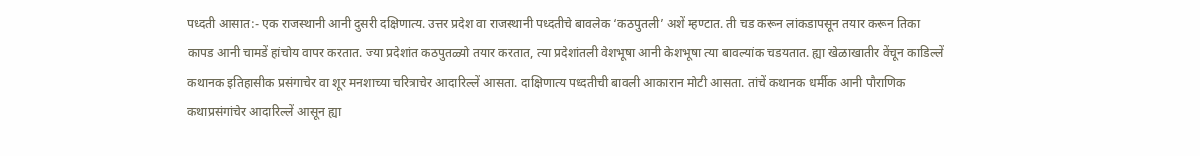पध्दती आसात:- एक राजस्थानी आनी दुसरी दक्षिणात्य. उत्तर प्रदेश वा राजस्थानी पध्दतीचे बावलेक ‘कठपुतली’ अशें म्हण्टात. ती चड करून लांकडापसून तयार करून तिका कापड आनी चामडें हांचोय वापर करतात. ज्या प्रदेशांत कठपुतळ्यो तयार करतात, त्या प्रदेशांतली वेशभूषा आनी केशभूषा त्या बावल्यांक चडयतात. ह्या खेळाखातीर वेंचून काडिल्लें कथानक इतिहासीक प्रसंगाचेर वा शूर मनशाच्या चरित्राचेर आदारिल्लें आसता. दाक्षिणात्य पध्दतीची बावली आकारान मोटी आसता. तांचें कथानक धर्मीक आनी पौराणिक कथाप्रसंगांचेर आदारिल्लें आसून ह्या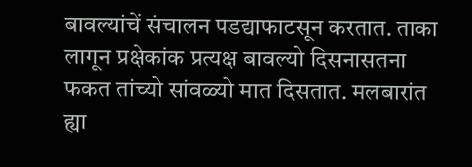बावल्यांचें संचालन पडद्याफाटसून करतात. ताका लागून प्रक्षेकांक प्रत्यक्ष बावल्यो दिसनासतना फकत तांच्यो सांवळ्यो मात दिसतात. मलबारांत ह्या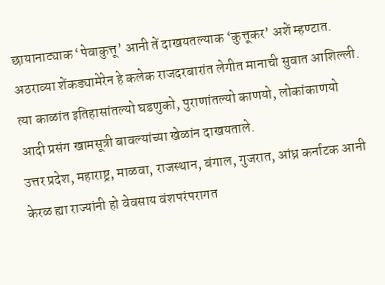छायानाट्याक ‘पेवाकुत्तू’ आनी तें दाखयतल्याक ‘कुत्तूकर’ अशें म्हण्टात. अठराव्या शेंकड्यामेरेन हे कलेक राजदरबारांत लेगीत मानाची सुवात आशिल्ली. त्या काळांत इतिहासांतल्यो घडणुको, पुराणांतल्यो काणयो, लोकांकाणयो आदी प्रसंग खामसूत्री बावल्यांच्या खेळांन दाखयताले.
उत्तर प्रदेश, महाराष्ट्र, माळवा, राजस्थान, बंगाल, गुजरात, आंध्र कर्नाटक आनी केरळ ह्या राज्यांनी हो वेवसाय वंशपरंपरागत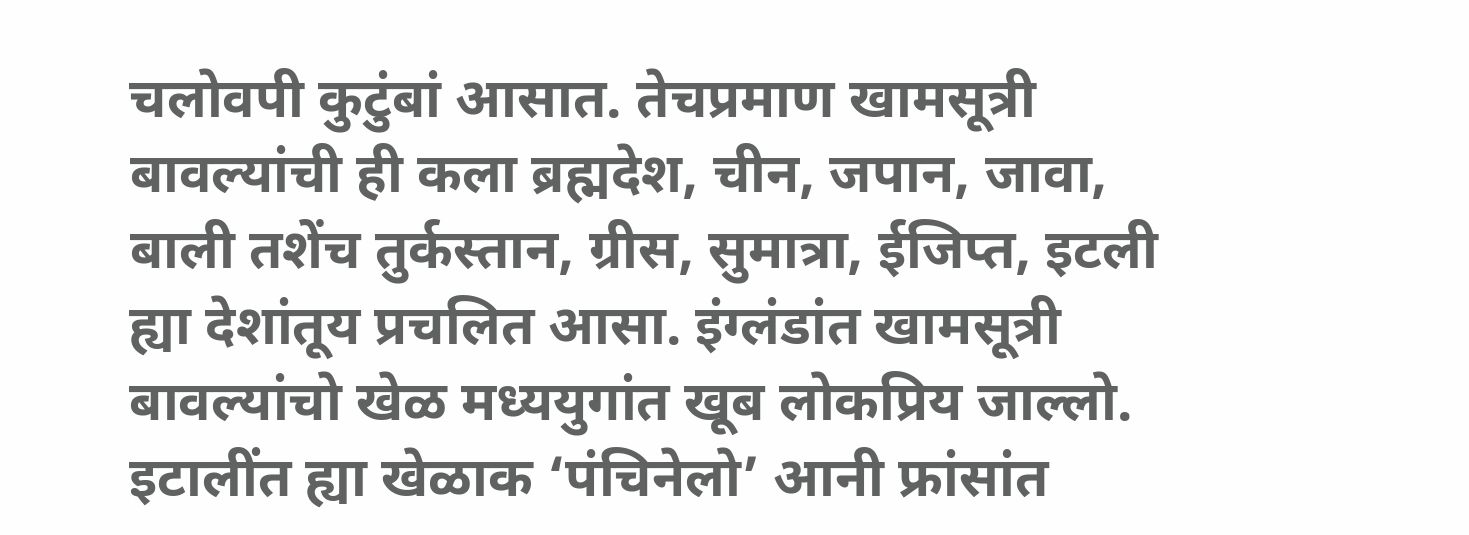चलोवपी कुटुंबां आसात. तेचप्रमाण खामसूत्री बावल्यांची ही कला ब्रह्मदेश, चीन, जपान, जावा, बाली तशेंच तुर्कस्तान, ग्रीस, सुमात्रा, ईजिप्त, इटली ह्या देशांतूय प्रचलित आसा. इंग्लंडांत खामसूत्री बावल्यांचो खेळ मध्ययुगांत खूब लोकप्रिय जाल्लो. इटालींत ह्या खेळाक ‘पंचिनेलो’ आनी फ्रांसांत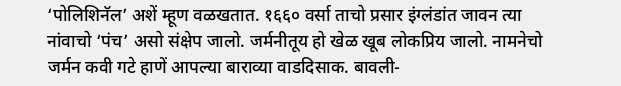‘पोलिशिनॅल’ अशें म्हूण वळखतात. १६६० वर्सा ताचो प्रसार इंग्लंडांत जावन त्या नांवाचो ‘पंच’ असो संक्षेप जालो. जर्मनीतूय हो खेळ खूब लोकप्रिय जालो. नामनेचो जर्मन कवी गटे हाणें आपल्या बाराव्या वाडदिसाक. बावली-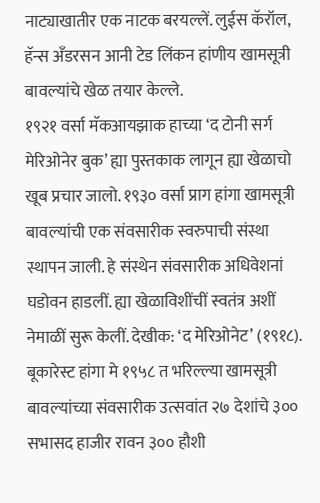नाट्याखातीर एक नाटक बरयल्लें. लुईस कॅरॉल, हॅन्स अँडरसन आनी टेड लिंकन हांणीय खामसूत्री बावल्यांचे खेळ तयार केल्ले.
१९२१ वर्सा मॅकआयझाक हाच्या ‘द टोनी सर्ग मेरिओनेर बुक’ ह्या पुस्तकाक लागून ह्या खेळाचो खूब प्रचार जालो. १९३० वर्सा प्राग हांगा खामसूत्री बावल्यांची एक संवसारीक स्वरुपाची संस्था स्थापन जाली. हे संस्थेन संवसारीक अधिवेशनां घडोवन हाडलीं. ह्या खेळाविशींचीं स्वतंत्र अशीं नेमाळीं सुरू केलीं. देखीक: ‘द मेरिओनेट’ (१९१८). बूकारेस्ट हांगा मे १९५८ त भरिल्ल्या खामसूत्री बावल्यांच्या संवसारीक उत्सवांत २७ देशांचे ३०० सभासद हाजीर रावन ३०० हौशी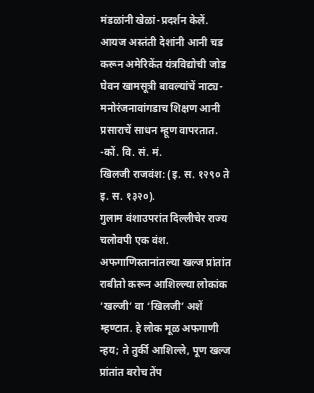मंडळांनी खेळां-प्रदर्शन केलें.
आयज अस्तंती देशांनी आनी चड करून अमेरिकेंत यंत्रविद्योची जोड घेवन खामसूत्री बावल्यांचें नाट्य-मनोरंजनावांगडाच शिक्षण आनी प्रसाराचें साधन म्हूण वापरतात.
-कों. वि. सं. मं.
खिलजी राजवंश: (इ. स. १२९० ते इ. स. १३२०).
गुलाम वंशाउपरांत दिल्लीचेर राज्य चलोवपी एक वंश. अफगाणिस्तानांतल्या खल्ज प्रांतांत राबीतो करून आशिल्ल्या लोकांक ‘खल्जी’ वा ‘खिलजी’ अशें म्हण्टात. हे लोक मूळ अफगाणी न्हय; ते तुर्की आशिल्ले, पूण खल्ज प्रांतांत बरोच तेंप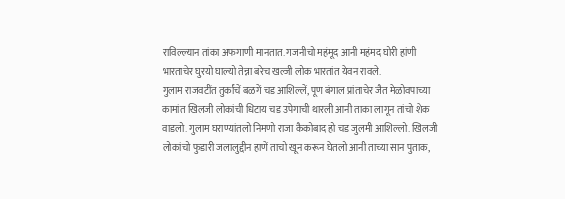राविल्ल्यान तांका अफगाणी मानतात. गजनीचो महंमूद आनी महंमद घोरी हांणी भारताचेर घुरयो घाल्यो तेन्ना बरेच खल्जी लोक भारतांत येवन रावले.
गुलाम राजवटींत तुर्कांचें बळगें चड आशिल्लें, पूण बंगाल प्रांताचेर जैत मेळोवपाच्या कामांत खिलजी लोकांची धिटाय चड उपेगाची थारली आनी ताका लागून तांचो शेक वाडलो. गुलाम घराण्यांतलो निमणो राजा कैकोबाद हो चड जुलमी आशिल्लो. खिलजी लोकांचो फुडारी जलालुद्दीन हाणें ताचो खून करून घेतलो आनी ताच्या सान पुताक,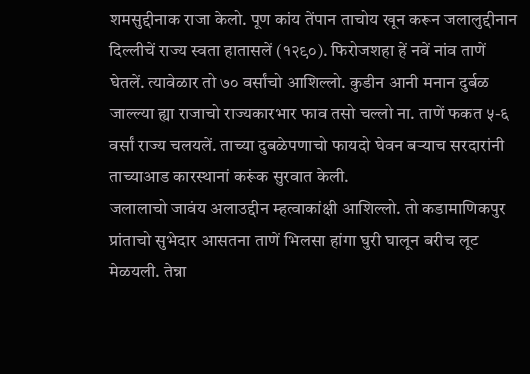शमसुद्दीनाक राजा केलो. पूण कांय तेंपान ताचोय खून करून जलालुद्दीनान दिल्लीचें राज्य स्वता हातासलें (१२९०). फिरोजशहा हें नवें नांव ताणें घेतलें. त्यावेळार तो ७० वर्सांचो आशिल्लो. कुडीन आनी मनान दुर्बळ जाल्ल्या ह्या राजाचो राज्यकारभार फाव तसो चल्लो ना. ताणें फकत ५-६ वर्सां राज्य चलयलें. ताच्या दुबळेपणाचो फायदो घेवन बऱ्याच सरदारांनी ताच्याआड कारस्थानां करूंक सुरवात केली.
जलालाचो जावंय अलाउद्दीन म्हत्वाकांक्षी आशिल्लो. तो कडामाणिकपुर प्रांताचो सुभेदार आसतना ताणें भिलसा हांगा घुरी घालून बरीच लूट मेळयली. तेन्ना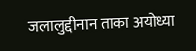जलालुद्दीनान ताका अयोध्या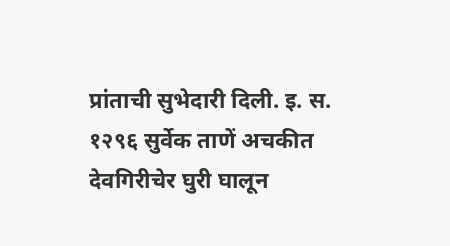प्रांताची सुभेदारी दिली. इ. स. १२९६ सुर्वेक ताणें अचकीत देवगिरीचेर घुरी घालून